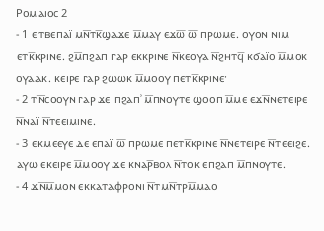Ⲣⲟⲙⲁⲓⲟⲥ 2
- 1 ⲉⲧⲃⲉⲡⲁⲓ̈ ⲙⲛ̅ⲧⲕ̅ϣⲁϫⲉ ⲙ̅ⲙⲁⲩ ⲉϫⲱ̅ ⲱ̅ ⲡⲣⲱⲙⲉ. ⲟⲩⲟⲛ ⲛⲓⲙ ⲉⲧⲕ̅ⲕⲣⲓⲛⲉ. ϩⲙ̅ⲡϩⲁⲡ ⲅⲁⲣ ⲉⲕⲕⲣⲓⲛⲉ ⲛ̅ⲕⲉⲟⲩⲁ ⲛ̅ϩⲏⲧϥ̅ ⲕϭⲁⲓ̈ⲟ ⲙ̅ⲙⲟⲕ ⲟⲩⲁⲁⲕ. ⲕⲉⲓⲣⲉ ⲅⲁⲣ ϩⲱⲱⲕ ⲙ̅ⲙⲟⲟⲩ ⲡⲉⲧⲕ̅ⲕⲣⲓⲛⲉ·
- 2 ⲧⲛ̅ⲥⲟⲟⲩⲛ ⲅⲁⲣ ϫⲉ ⲡϩⲁⲡʾ ⲙ̅ⲡⲛⲟⲩⲧⲉ ϣⲟⲟⲡ ⲙ̅ⲙⲉ ⲉϫⲛ̅ⲛⲉⲧⲉⲓⲣⲉ ⲛ̅ⲛⲁⲓ̈ ⲛ̅ⲧⲉⲉⲓⲙⲓⲛⲉ.
- 3 ⲉⲕⲙⲉⲉⲩⲉ ⲇⲉ ⲉⲡⲁⲓ̈ ⲱ̅ ⲡⲣⲱⲙⲉ ⲡⲉⲧⲕ̅ⲕⲣⲓⲛⲉ ⲛ̅ⲛⲉⲧⲉⲓⲣⲉ ⲛ̅ⲧⲉⲉⲓϩⲉ. ⲁⲩⲱ ⲉⲕⲉⲓⲣⲉ ⲙ̅ⲙⲟⲟⲩ ϫⲉ ⲕⲛⲁⲣ̅ⲃⲟⲗ ⲛ̅ⲧⲟⲕ ⲉⲡϩⲁⲡ ⲙ̅ⲡⲛⲟⲩⲧⲉ.
- 4 ϫⲛ̅ⲙ̅ⲙⲟⲛ ⲉⲕⲕⲁⲧⲁⲫⲣⲟⲛⲓ ⲛ̅ⲧⲙⲛ̅ⲧⲣⲙ̅ⲙⲁⲟ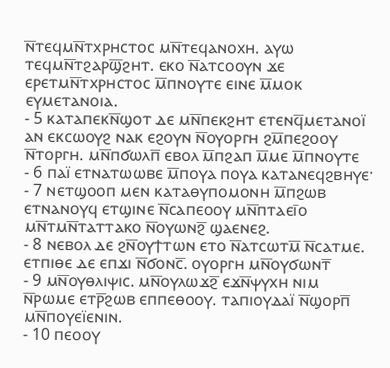ⲛ̅ⲧⲉϥⲙⲛ̅ⲧⲭⲣⲏⲥⲧⲟⲥ ⲙⲛ̅ⲧⲉϥⲁⲛⲟⲭⲏ. ⲁⲩⲱ ⲧⲉϥⲙⲛ̅ⲧϩⲁⲣϣ̅ϩⲏⲧ. ⲉⲕⲟ ⲛ̅ⲁⲧⲥⲟⲟⲩⲛ ϫⲉ ⲉⲣⲉⲧⲙⲛ̅ⲧⲭⲣⲏⲥⲧⲟⲥ ⲙ̅ⲡⲛⲟⲩⲧⲉ ⲉⲓⲛⲉ ⲙ̅ⲙⲟⲕ ⲉⲩⲙⲉⲧⲁⲛⲟⲓⲁ.
- 5 ⲕⲁⲧⲁⲡⲉⲕⲛ̅ϣⲟⲧ ⲇⲉ ⲙⲛ̅ⲡⲉⲕϩⲏⲧ ⲉⲧⲉⲛϥ̅ⲙⲉⲧⲁⲛⲟⲓ̈ ⲁⲛ ⲉⲕⲥⲱⲟⲩϩ ⲛⲁⲕ ⲉϩⲟⲩⲛ ⲛ̅ⲟⲩⲟⲣⲅⲏ ϩⲙ̅ⲡⲉϩⲟⲟⲩ ⲛ̅ⲧⲟⲣⲅⲏ. ⲙⲛ̅ⲡϭⲱⲗⲡ̅ ⲉⲃⲟⲗ ⲙ̅ⲡϩⲁⲡ ⲙ̅ⲙⲉ ⲙ̅ⲡⲛⲟⲩⲧⲉ
- 6 ⲡⲁⲓ̈ ⲉⲧⲛⲁⲧⲱⲱⲃⲉ ⲙ̅ⲡⲟⲩⲁ ⲡⲟⲩⲁ ⲕⲁⲧⲁⲛⲉϥϩⲃⲏⲩⲉ·
- 7 ⲛⲉⲧϣⲟⲟⲡ ⲙⲉⲛ ⲕⲁⲧⲁⲑⲩⲡⲟⲙⲟⲛⲏ ⲙ̅ⲡϩⲱⲃ ⲉⲧⲛⲁⲛⲟⲩϥ ⲉⲧϣⲓⲛⲉ ⲛ̅ⲥⲁⲡⲉⲟⲟⲩ ⲙⲛ̅ⲡⲧⲁⲉⲓ̅ⲟ ⲙⲛ̅ⲧⲙⲛ̅ⲧⲁⲧⲧⲁⲕⲟ ⲛ̅ⲟⲩⲱⲛϩ̅ ϣⲁⲉⲛⲉϩ.
- 8 ⲛⲉⲃⲟⲗ ⲇⲉ ϩⲛ̅ⲟⲩϯⲧⲱⲛ ⲉⲧⲟ ⲛ̅ⲁⲧⲥⲱⲧⲙ̅ ⲛ̅ⲥⲁⲧⲙⲉ. ⲉⲧⲡⲓⲑⲉ ⲇⲉ ⲉⲡϫⲓ ⲛ̅ϭⲟⲛⲥ̅. ⲟⲩⲟⲣⲅⲏ ⲙⲛ̅ⲟⲩϭⲱⲛⲧ̅
- 9 ⲙⲛ̅ⲟⲩⲑⲗⲓⲯⲓⲥ. ⲙⲛ̅ⲟⲩⲗⲱϫϩ̅ ⲉϫⲛ̅ⲯⲩⲭⲏ ⲛⲓⲙ ⲛ̅ⲣⲱⲙⲉ ⲉⲧⲣ̅ϩⲱⲃ ⲉⲡⲡⲉⲑⲟⲟⲩ. ⲧⲁⲡⲓⲟⲩⲇⲁⲓ̈ ⲛ̅ϣⲟⲣⲡ̅ ⲙⲛ̅ⲡⲟⲩⲉⲓ̈ⲉⲛⲓⲛ.
- 10 ⲡⲉⲟⲟⲩ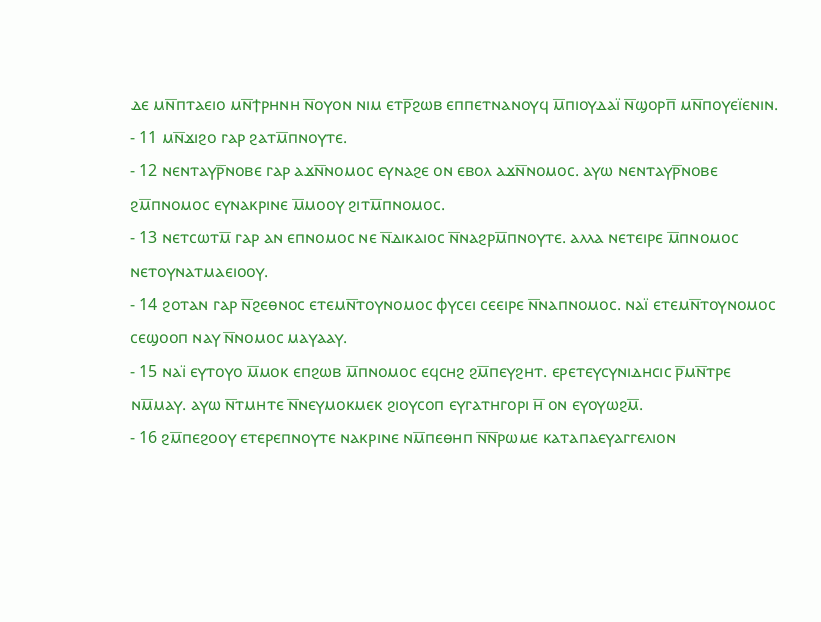ⲇⲉ ⲙⲛ̅ⲡⲧⲁⲉⲓⲟ ⲙⲛ̅ϯⲣⲏⲛⲏ ⲛ̅ⲟⲩⲟⲛ ⲛⲓⲙ ⲉⲧⲣ̅ϩⲱⲃ ⲉⲡⲡⲉⲧⲛⲁⲛⲟⲩϥ ⲙ̅ⲡⲓⲟⲩⲇⲁⲓ̈ ⲛ̅ϣⲟⲣⲡ̅ ⲙⲛ̅ⲡⲟⲩⲉⲓ̈ⲉⲛⲓⲛ.
- 11 ⲙⲛ̅ϫⲓϩⲟ ⲅⲁⲣ ϩⲁⲧⲙ̅ⲡⲛⲟⲩⲧⲉ.
- 12 ⲛⲉⲛⲧⲁⲩⲣ̅ⲛⲟⲃⲉ ⲅⲁⲣ ⲁϫⲛ̅ⲛⲟⲙⲟⲥ ⲉⲩⲛⲁϩⲉ ⲟⲛ ⲉⲃⲟⲗ ⲁϫⲛ̅ⲛⲟⲙⲟⲥ. ⲁⲩⲱ ⲛⲉⲛⲧⲁⲩⲣ̅ⲛⲟⲃⲉ ϩⲙ̅ⲡⲛⲟⲙⲟⲥ ⲉⲩⲛⲁⲕⲣⲓⲛⲉ ⲙ̅ⲙⲟⲟⲩ ϩⲓⲧⲙ̅ⲡⲛⲟⲙⲟⲥ.
- 13 ⲛⲉⲧⲥⲱⲧⲙ̅ ⲅⲁⲣ ⲁⲛ ⲉⲡⲛⲟⲙⲟⲥ ⲛⲉ ⲛ̅ⲇⲓⲕⲁⲓⲟⲥ ⲛ̅ⲛⲁϩⲣⲙ̅ⲡⲛⲟⲩⲧⲉ. ⲁⲗⲗⲁ ⲛⲉⲧⲉⲓⲣⲉ ⲙ̅ⲡⲛⲟⲙⲟⲥ ⲛⲉⲧⲟⲩⲛⲁⲧⲙⲁⲉⲓⲟⲟⲩ.
- 14 ϩⲟⲧⲁⲛ ⲅⲁⲣ ⲛ̅ϩⲉⲑⲛⲟⲥ ⲉⲧⲉⲙⲛ̅ⲧⲟⲩⲛⲟⲙⲟⲥ ⲫⲩⲥⲉⲓ ⲥⲉⲉⲓⲣⲉ ⲛ̅ⲛⲁⲡⲛⲟⲙⲟⲥ. ⲛⲁⲓ̈ ⲉⲧⲉⲙⲛ̅ⲧⲟⲩⲛⲟⲙⲟⲥ ⲥⲉϣⲟⲟⲡ ⲛⲁⲩ ⲛ̅ⲛⲟⲙⲟⲥ ⲙⲁⲩⲁⲁⲩ.
- 15 ⲛⲁⲓ̈ ⲉⲩⲧⲟⲩⲟ ⲙ̅ⲙⲟⲕ ⲉⲡϩⲱⲃ ⲙ̅ⲡⲛⲟⲙⲟⲥ ⲉϥⲥⲏϩ ϩⲙ̅ⲡⲉⲩϩⲏⲧ. ⲉⲣⲉⲧⲉⲩⲥⲩⲛⲓⲇⲏⲥⲓⲥ ⲣ̅ⲙⲛ̅ⲧⲣⲉ ⲛⲙ̅ⲙⲁⲩ. ⲁⲩⲱ ⲛ̅ⲧⲙⲏⲧⲉ ⲛ̅ⲛⲉⲩⲙⲟⲕⲙⲉⲕ ϩⲓⲟⲩⲥⲟⲡ ⲉⲩⲅⲁⲧⲏⲅⲟⲣⲓ ⲏ̅ ⲟⲛ ⲉⲩⲟⲩⲱϩⲙ̅.
- 16 ϩⲙ̅ⲡⲉϩⲟⲟⲩ ⲉⲧⲉⲣⲉⲡⲛⲟⲩⲧⲉ ⲛⲁⲕⲣⲓⲛⲉ ⲛⲙ̅ⲡⲉⲑⲏⲡ ⲛ̅ⲛ̅ⲣⲱⲙⲉ ⲕⲁⲧⲁⲡⲁⲉⲩⲁⲅⲅⲉⲗⲓⲟⲛ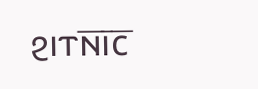ϩⲓⲧⲛ̅ⲓ̅ⲥ̅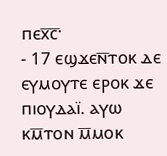ⲡⲉⲭ̅ⲥ̅·
- 17 ⲉϣϫⲉⲛ̅ⲧⲟⲕ ⲇⲉ ⲉⲩⲙⲟⲩⲧⲉ ⲉⲣⲟⲕ ϫⲉ ⲡⲓⲟⲩⲇⲁⲓ̈. ⲁⲩⲱ ⲕⲙ̅ⲧⲟⲛ ⲙ̅ⲙⲟⲕ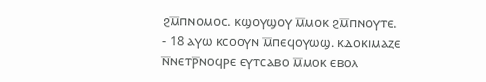ϩⲙ̅ⲡⲛⲟⲙⲟⲥ. ⲕϣⲟⲩϣⲟⲩ ⲙ̅ⲙⲟⲕ ϩⲙ̅ⲡⲛⲟⲩⲧⲉ.
- 18 ⲁⲩⲱ ⲕⲥⲟⲟⲩⲛ ⲙ̅ⲡⲉϥⲟⲩⲱϣ. ⲕⲇⲟⲕⲓⲙⲁⲍⲉ ⲛ̅ⲛⲉⲧⲣ̅ⲛⲟϥⲣⲉ ⲉⲩⲧⲥⲁⲃⲟ ⲙ̅ⲙⲟⲕ ⲉⲃⲟⲗ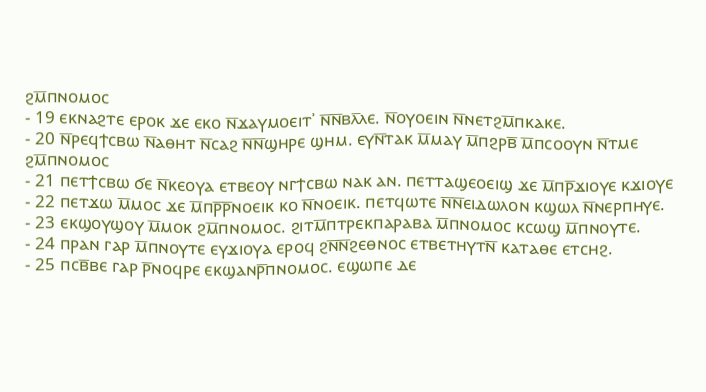ϩⲙ̅ⲡⲛⲟⲙⲟⲥ
- 19 ⲉⲕⲛⲁϩⲧⲉ ⲉⲣⲟⲕ ϫⲉ ⲉⲕⲟ ⲛ̅ϫⲁⲩⲙⲟⲉⲓⲧʾ ⲛ̅ⲛ̅ⲃⲗ̅ⲗⲉ. ⲛ̅ⲟⲩⲟⲉⲓⲛ ⲛ̅ⲛⲉⲧϩⲙ̅ⲡⲕⲁⲕⲉ.
- 20 ⲛ̅ⲣⲉϥϯⲥⲃⲱ ⲛ̅ⲁⲑⲏⲧ ⲛ̅ⲥⲁϩ ⲛ̅ⲛ̅ϣⲏⲣⲉ ϣⲏⲙ. ⲉⲩⲛ̅ⲧⲁⲕ ⲙ̅ⲙⲁⲩ ⲙ̅ⲡϩⲣⲃ̅ ⲙ̅ⲡⲥⲟⲟⲩⲛ ⲛ̅ⲧⲙⲉ ϩⲙ̅ⲡⲛⲟⲙⲟⲥ
- 21 ⲡⲉⲧϯⲥⲃⲱ ϭⲉ ⲛ̅ⲕⲉⲟⲩⲁ ⲉⲧⲃⲉⲟⲩ ⲛⲅϯⲥⲃⲱ ⲛⲁⲕ ⲁⲛ. ⲡⲉⲧⲧⲁϣⲉⲟⲉⲓϣ ϫⲉ ⲙ̅ⲡⲣ̅ϫⲓⲟⲩⲉ ⲕϫⲓⲟⲩⲉ
- 22 ⲡⲉⲧϫⲱ ⲙ̅ⲙⲟⲥ ϫⲉ ⲙ̅ⲡⲣ̅ⲣ̅ⲛⲟⲉⲓⲕ ⲕⲟ ⲛ̅ⲛⲟⲉⲓⲕ. ⲡⲉⲧϥⲱⲧⲉ ⲛ̅ⲛ̅ⲉⲓⲇⲱⲗⲟⲛ ⲕϣⲱⲗ ⲛ̅ⲛⲉⲣⲡⲏⲩⲉ.
- 23 ⲉⲕϣⲟⲩϣⲟⲩ ⲙ̅ⲙⲟⲕ ϩⲙ̅ⲡⲛⲟⲙⲟⲥ. ϩⲓⲧⲙ̅ⲡⲧⲣⲉⲕⲡⲁⲣⲁⲃⲁ ⲙ̅ⲡⲛⲟⲙⲟⲥ ⲕⲥⲱϣ ⲙ̅ⲡⲛⲟⲩⲧⲉ.
- 24 ⲡⲣⲁⲛ ⲅⲁⲣ ⲙ̅ⲡⲛⲟⲩⲧⲉ ⲉⲩϫⲓⲟⲩⲁ ⲉⲣⲟϥ ϩⲛ̅ⲛ̅ϩⲉⲑⲛⲟⲥ ⲉⲧⲃⲉⲧⲏⲩⲧⲛ̅ ⲕⲁⲧⲁⲑⲉ ⲉⲧⲥⲏϩ.
- 25 ⲡⲥⲃ̅ⲃⲉ ⲅⲁⲣ ⲣ̅ⲛⲟϥⲣⲉ ⲉⲕϣⲁⲛⲣ̅ⲡⲛⲟⲙⲟⲥ. ⲉϣⲱⲡⲉ ⲇⲉ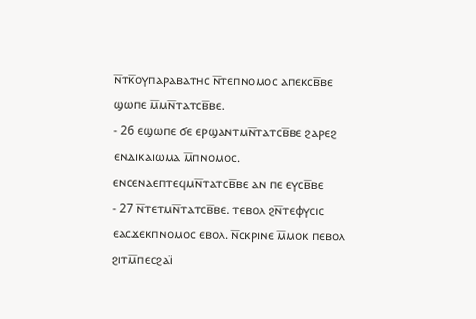ⲛ̅ⲧⲕ̅ⲟⲩⲡⲁⲣⲁⲃⲁⲧⲏⲥ ⲛ̅ⲧⲉⲡⲛⲟⲙⲟⲥ ⲁⲡⲉⲕⲥⲃ̅ⲃⲉ ϣⲱⲡⲉ ⲙ̅ⲙⲛ̅ⲧⲁⲧⲥⲃ̅ⲃⲉ.
- 26 ⲉϣⲱⲡⲉ ϭⲉ ⲉⲣϣⲁⲛⲧⲙⲛ̅ⲧⲁⲧⲥⲃ̅ⲃⲉ ϩⲁⲣⲉϩ ⲉⲛⲇⲓⲕⲁⲓⲱⲙⲁ ⲙ̅ⲡⲛⲟⲙⲟⲥ. ⲉⲛⲥⲉⲛⲁⲉⲡⲧⲉϥⲙⲛ̅ⲧⲁⲧⲥⲃ̅ⲃⲉ ⲁⲛ ⲡⲉ ⲉⲩⲥⲃ̅ⲃⲉ
- 27 ⲛ̅ⲧⲉⲧⲙⲛ̅ⲧⲁⲧⲥⲃ̅ⲃⲉ. ⲧⲉⲃⲟⲗ ϩⲛ̅ⲧⲉⲫⲩⲥⲓⲥ ⲉⲁⲥϫⲉⲕⲡⲛⲟⲙⲟⲥ ⲉⲃⲟⲗ. ⲛ̅ⲥⲕⲣⲓⲛⲉ ⲙ̅ⲙⲟⲕ ⲡⲉⲃⲟⲗ ϩⲓⲧⲙ̅ⲡⲉⲥϩⲁⲓ̈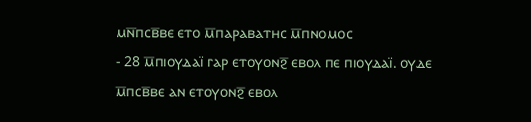ⲙⲛ̅ⲡⲥⲃ̅ⲃⲉ ⲉⲧⲟ ⲙ̅ⲡⲁⲣⲁⲃⲁⲧⲏⲥ ⲙ̅ⲡⲛⲟⲙⲟⲥ
- 28 ⲙ̅ⲡⲓⲟⲩⲇⲁⲓ̈ ⲅⲁⲣ ⲉⲧⲟⲩⲟⲛϩ̅ ⲉⲃⲟⲗ ⲡⲉ ⲡⲓⲟⲩⲇⲁⲓ̈. ⲟⲩⲇⲉ ⲙ̅ⲡⲥⲃ̅ⲃⲉ ⲁⲛ ⲉⲧⲟⲩⲟⲛϩ̅ ⲉⲃⲟⲗ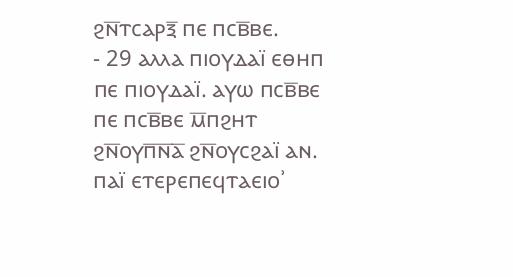ϩⲛ̅ⲧⲥⲁⲣⲝ̅ ⲡⲉ ⲡⲥⲃ̅ⲃⲉ.
- 29 ⲁⲗⲗⲁ ⲡⲓⲟⲩⲇⲁⲓ̈ ⲉⲑⲏⲡ ⲡⲉ ⲡⲓⲟⲩⲇⲁⲓ̈. ⲁⲩⲱ ⲡⲥⲃ̅ⲃⲉ ⲡⲉ ⲡⲥⲃ̅ⲃⲉ ⲙ̅ⲡϩⲏⲧ ϩⲛ̅ⲟⲩⲡ̅ⲛ̅ⲁ̅ ϩⲛ̅ⲟⲩⲥϩⲁⲓ̈ ⲁⲛ. ⲡⲁⲓ̈ ⲉⲧⲉⲣⲉⲡⲉϥⲧⲁⲉⲓⲟʾ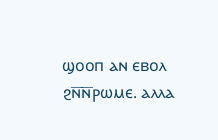ϣⲟⲟⲡ ⲁⲛ ⲉⲃⲟⲗ ϩⲛ̅ⲛ̅ⲣⲱⲙⲉ. ⲁⲗⲗⲁ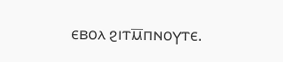ⲉⲃⲟⲗ ϩⲓⲧⲙ̅ⲡⲛⲟⲩⲧⲉ.